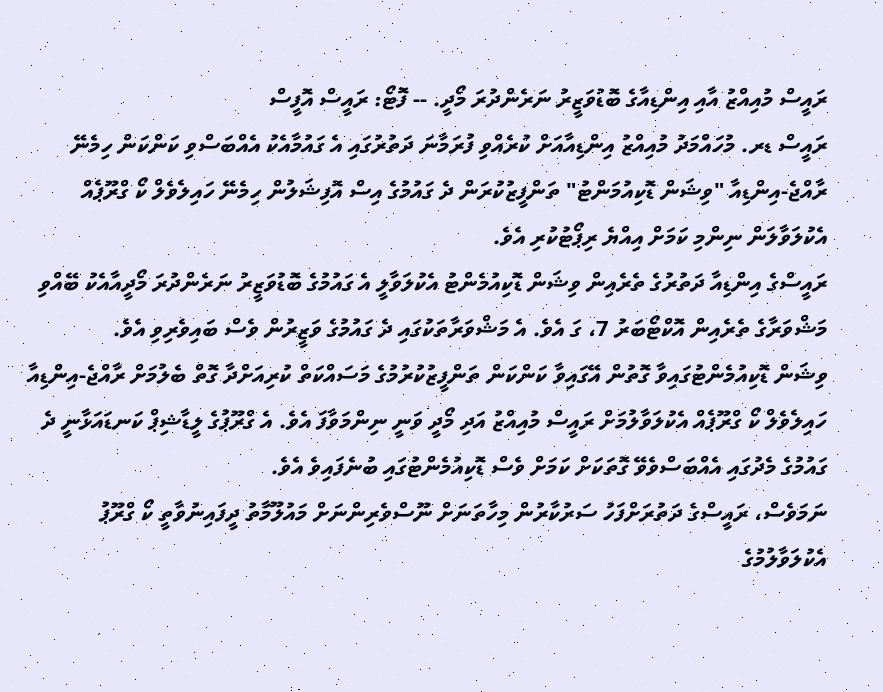ރައީސް މުއިއްޒު އާއި އިންޑިއާގެ ބޮޑުވަޒީރު ނަރެންދުރަ މޯދީ. -- ފޮޓޯ: ރައީސް އޮފީސް
ރައީސް ޑރ. މުހައްމަދު މުއިއްޒު އިންޑިއާއަށް ކުރެއްވި ފުރަމާނަ ދަތުރުގައި އެ ގައުމާއެކު އެއްބަސްވި ކަންކަން ހިމެނޭ ރާއްޖެ-އިންޑިއާ "ވިޝަން ޑޮކިއުމަންޓު" ތަންފީޒުކުރަން ދެ ގައުމުގެ އިސް އޮފިޝަލުން ހިމެނޭ ހައިލެވެލް ކޯ ގްރޫޕެއް އެކުލަވާލަން ނިންމި ކަމަށް އިއްޔެ ރިޕޯޓުކުރި އެވެ.
ރައީސްގެ އިންޑިއާ ދަތުރުގެ ތެރެއިން ވިޝަން ޑޮކިއުމެންޓު އެކުލަވާލީ އެ ގައުމުގެ ބޮޑުވަޒީރު ނަރެންދުރަ މޯދީއާއެކު ބޭއްވި މަޝްވަރާގެ ތެރެއިން އޮކްޓޯބަރު 7، ގަ އެވެ. އެ މަޝްވަރާތަކުގައި ދެ ގައުމުގެ ވަޒީރުން ވެސް ބައިވެރިވި އެވެ.
ވިޝަން ޑޮކިއުމެންޓުގައިވާ ގޮތުން އޭގައިވާ ކަންކަން ތަންފީޒުކުރުމުގެ މަސައްކަތް ކުރިއަށްދާ ގޮތް ބެލުމަށް ރާއްޖެ-އިންޑިއާ ހައިލެވެލް ކޯ ގްރޫޕެއް އެކުލަވާލުމަށް ރައީސް މުއިއްޒު އަދި މޯދީ ވަނީ ނިންމަވާފަ އެވެ. އެ ގްރޫޕުގެ ލީޑާޝިޕް ކަނޑައަޅާނީ ދެ ގައުމުގެ މެދުގައި އެއްބަސްވެވޭ ގޮތަކަށް ކަމަށް ވެސް ޑޮކިއުމެންޓުގައި ބުނެފައިވެ އެވެ.
ނަމަވެސް، ރައީސްގެ ދަތުރަށްފަހު ސަރުކާރުން މިހާތަނަށް ނޫސްވެރިންނަށް މައުލޫމާތު ދީފައިނުވާތީ ކޯ ގްރޫޕު އެކުލަވާލުމުގެ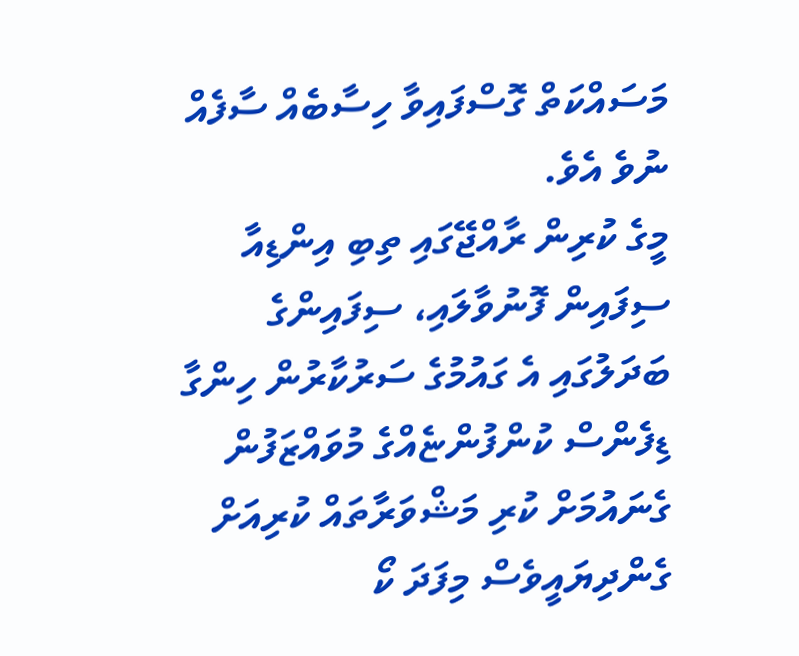މަސައްކަތް ގޮސްފައިވާ ހިސާބެއް ސާފެއް ނުވެ އެވެ.
މީގެ ކުރިން ރާއްޖޭގައި ތިބި އިންޑިއާ ސިފައިން ފޮނުވާލައި، ސިފައިންގެ ބަދަލުގައި އެ ގައުމުގެ ސަރުކާރުން ހިންގާ ޑިފެންސް ކުންފުންޏެއްގެ މުވައްޒަފުން ގެނައުމަށް ކުރި މަޝްވަރާތައް ކުރިއަށް ގެންދިޔައީވެސް މިފަދަ ކޯ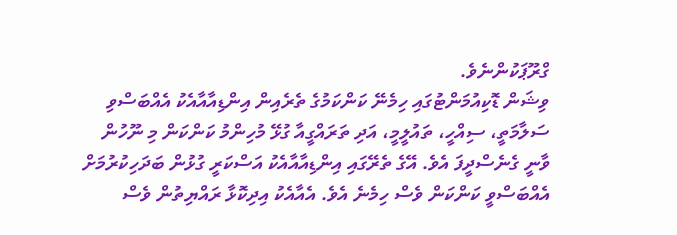ގްރޫޕަކުންނެވެ.
ވިޝަން ޑޮކިއުމަންޓުގައި ހިމެނޭ ކަންކަމުގެ ތެރެއިން އިންޑިއާއާއެކު އެއްބަސްވި ސަލާމަތީ، ސިއްހީ، ތައުލީމީ، އަދި ތަރައްގީއާ ގުޅޭ މުހިންމު ކަންކަން މި ނޫހުން ވާނީ ގެނެސްދީފަ އެވެ. އޭގެ ތެރޭގައި އިންޑިއާއާއެކު އަސްކަރީ ގުޅުން ބަދަހިކުރުމަށް އެއްބަސްވީ ކަންކަން ވެސް ހިމެނެ އެވެ. އެއާއެކު އިދިކޮޅާ ރައްޔިތުން ވެސް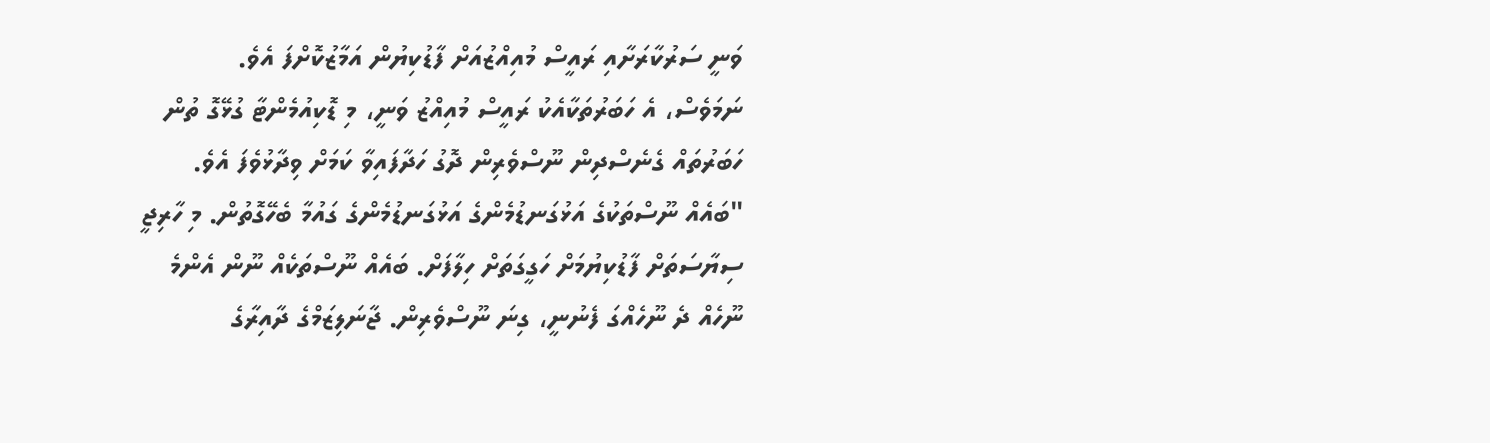ވަނީ ސަރުކާރަށާއި ރައީސް މުއިއްޒުއަށް ފާޑުކިޔުން އަމާޒުކޮށްފަ އެވެ.
ނަމަވެސް، އެ ހަބަރުތަކާއެކު ރައީސް މުއިއްޒު ވަނީ، މި ޑޮކިއުމެންޓާ ގުޅޭގޮ ތުން ހަބަރުތައް ގެނެސްދިން ނޫސްވެރިން ދޮގު ހަދާފައިވާ ކަމަށް ވިދާޅުވެފަ އެވެ.
"ބައެއް ނޫސްތަކުގެ އަޅުގަނޑުމެންގެ އަޅުގަނޑުމެންގެ ގައުމާ ބެހޭގޮތުން. މި ހާރިޖީ ސިޔާސަތަށް ފާޑުކިޔުމަށް ހަގީގަތަށް ހިލާފަށް. ބައެއް ނޫސްތަކެއް ނޫން އެންމެ ނޫހެއް ދެ ނޫހެއްގަ ފެނުނީ، ގިނަ ނޫސްވެރިން. ޖާނަލިޒަމްގެ ދާއިރާގެ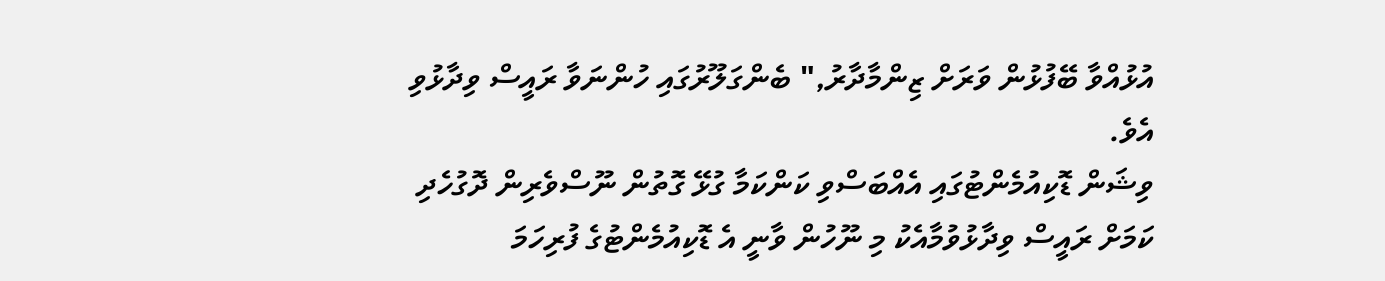އުޅުއްވާ ބޭފުޅުން ވަރަށް ޒިންމާދާރު," ބެންގަލޫރުގައި ހުންނަވާ ރައީސް ވިދާޅުވި އެވެ.
ވިޝަން ޑޮކިއުމެންޓުގައި އެއްބަސްވި ކަންކަމާ ގުޅޭ ގޮތުން ނޫސްވެރިން ދޮގުހެދި ކަމަށް ރައީސް ވިދާޅުވުމާއެކު މި ނޫހުން ވާނީ އެ ޑޮކިއުމެންޓުގެ ފުރިހަމަ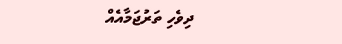ދިވެހި ތަރުޖަމާއެއް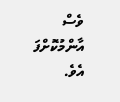ވެސް އާންމުކޮށްފަ އެވެ.